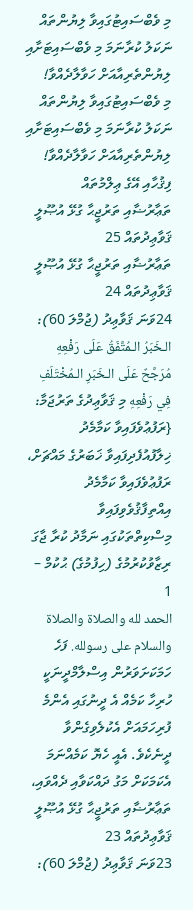މި ވެބްސައިޓުގައިވާ ލިޔުންތައް ނަކަލު ކުރާނަމަ މި ވެބްސައިޓަށާއި ލިޔުންތެރިއާއަށް ހަވާލާދެއްވާ!
މި ވެބްސައިޓުގައިވާ ލިޔުންތައް ނަކަލު ކުރާނަމަ މި ވެބްސައިޓަށާއި ލިޔުންތެރިއާއަށް ހަވާލާދެއްވާ!
ފިޤުހާއި އޭގެ ޢިލްމުތައް
ތަޢާރުޟާއި ތަރުޖީޙާ ގުޅޭ އުޞޫލީ ޤަވާޢިދުތައް 25
ތަޢާރުޟާއި ތަރުޖީޙާ ގުޅޭ އުޞޫލީ ޤަވާޢިދުތައް 24
24ވަނަ ޤަވާޢިދު (ޖުމްލަ 60): الـخَبَرُ الـمُتَّفَقُ عَلَى رَفْعِهِ مُرَجَّحٌ عَلَى الـخَبَرِ الـمُخْتَلَفِ فِي رَفْعِهِ މި ޤަވާޢިދުގެ ތަރުޖަމާ: {ރަފުޢުވެފައިވާ ކަމާމެދު ޚިލާފުއުފެދިފައިވާ ޚަބަރުގެ މައްޗަށް، ރަފުޢުވެފައިވާ ކަމާމެދު އިއްތިފާޤުވެވިފައިވާ
މިސްކިތްތަކުގައި ނަމާދު ކުރާ ޖާގަ ރިޒާވުކުރުމުގެ (ހިފުމުގެ) ޙުކުމް – 1
الحمد لله والصلاة والصلاة والسلام على رسولله. ފަހެ ހަމަކަށަވަރުން އިސްލާމްދީނަކީ ހުރިހާ ކަމެއް އެ ދީނުގައި އެންމެ ފުރިހަމައަށް އެކުލެވިގެންވާ  ދީނެކެވެ. އެއީ ހެޔޮ ކަމެއްނަމަ އެކަމަކަށް މަގު ދައްކަވާއި ދެއްވައި،
ތަޢާރުޟާއި ތަރުޖީޙާ ގުޅޭ އުޞޫލީ ޤަވާޢިދުތައް 23
23ވަނަ ޤަވާޢިދު (ޖުމްލަ 60):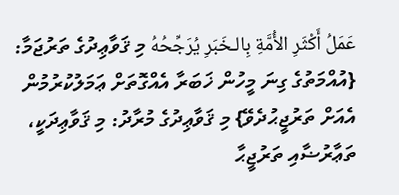عَمَلُ أَكْثَرِ الأُمَّةِ بِالـخَبَرِ يُرَجِّحُهُ މި ޤަވާޢިދުގެ ތަރުޖަމާ: {އުއްމަތުގެ ގިނަ މީހުން ޚަބަރާ އެއްގޮތަށް ޢަމަލުކުރުމުން އެއަށް ތަރުޖީޙުދެވޭ} މި ޤަވާޢިދުގެ މުރާދު: މި ޤަވާޢިދަކީ،
ތަޢާރުޟާއި ތަރުޖީޙާ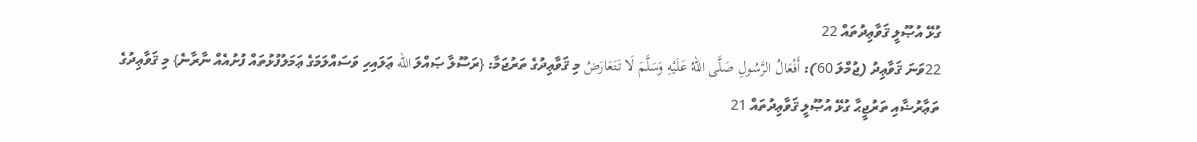ގުޅޭ އުޞޫލީ ޤަވާޢިދުތައް 22
22ވަނަ ޤަވާޢިދު (ޖުމްލަ 60): أَفْعَالُ الرَّسُولِ صَلَّى اللهُ عَلَيْهِ وَسَلَّمَ لَا تَتَعَارَضُ މި ޤަވާޢިދުގެ ތަރުޖަމާ: {ރަސޫލާ ޞައްލަ الله ޢަލައިހި ވަސައްލަމަގެ ޢަމަލުފުޅުތައް ފުށުއެއް ނާރާނެ} މި ޤަވާޢިދުގެ
ތަޢާރުޟާއި ތަރުޖީޙާ ގުޅޭ އުޞޫލީ ޤަވާޢިދުތައް 21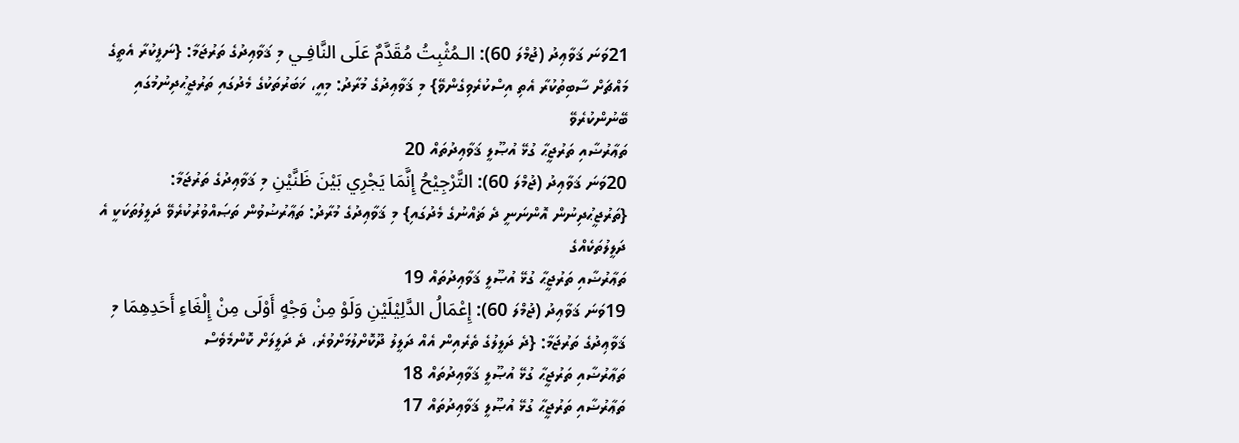21ވަނަ ޤަވާޢިދު (ޖުމްލަ 60): الـمُثْبِتُ مُقَدَّمٌ عَلَى النَّافِـي މި ޤަވާޢިދުގެ ތަރުޖަމާ: {ނަފީކުރާ އެތީގެ މައްޗަށް ސާބިތުކުރާ އެތި އިސްކުރެވިގެންވޭ} މި ޤަވާޢިދުގެ މުރާދު: މިއީ، ޚަބަރުތަކުގެ މެދުގައި ތަރުޖީޙުދިނުމުގައި ބޭނުންކުރެވޭ
ތަޢާރުޟާއި ތަރުޖީޙާ ގުޅޭ އުޞޫލީ ޤަވާޢިދުތައް 20
20ވަނަ ޤަވާޢިދު (ޖުމްލަ 60): التَّرْجِيْحُ إِنَّمَا يَجْرِي بَيْنَ ظَنَّيْنِ މި ޤަވާޢިދުގެ ތަރުޖަމާ: {ތަރުޖީޙުދިނުން އޮންނަނީ ދެ ޡައްނުގެ މެދުގައި} މި ޤަވާޢިދުގެ މުރާދު: ތަޢާރުޟުވުން ތަޞައްވުރުކުރެވޭ ދަލީލުތަކަކީ އެ ދަލީލުތަކެއްގެ
ތަޢާރުޟާއި ތަރުޖީޙާ ގުޅޭ އުޞޫލީ ޤަވާޢިދުތައް 19
19ވަނަ ޤަވާޢިދު (ޖުމްލަ 60): إِعْمَالُ الدَّلِيْلَيْنِ وَلَوْ مِنْ وَجْهٍ أَوْلَى مِنْ إِلْغَاءِ أَحَدِهِمَا މި ޤަވާޢިދުގެ ތަރުޖަމާ: {ދެ ދަލީލުގެ ތެރެއިން އެއް ދަލީލު ދޫކޮށްލުމަށްވުރެ، ދެ ދަލީލަށް ކޮންމެވެސް
ތަޢާރުޟާއި ތަރުޖީޙާ ގުޅޭ އުޞޫލީ ޤަވާޢިދުތައް 18
ތަޢާރުޟާއި ތަރުޖީޙާ ގުޅޭ އުޞޫލީ ޤަވާޢިދުތައް 17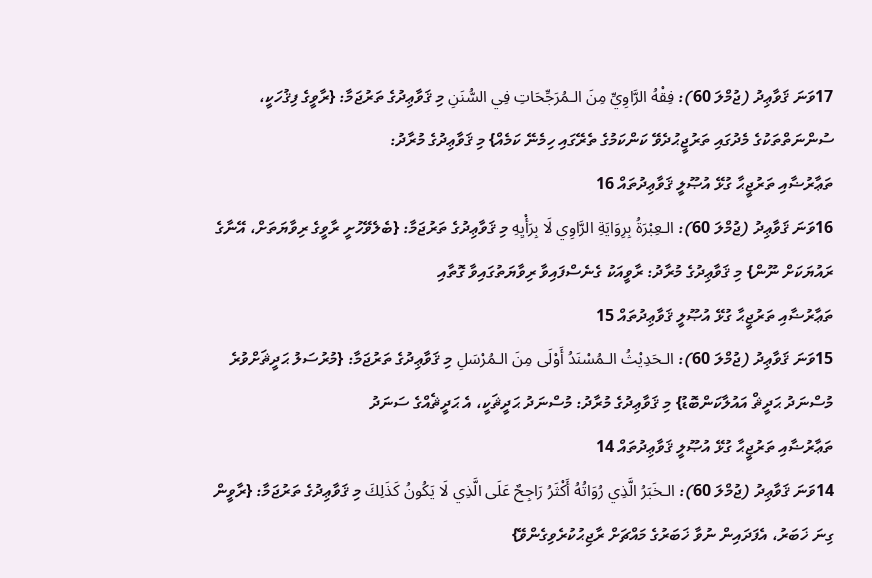17ވަނަ ޤަވާޢިދު (ޖުމްލަ 60): فِقْهُ الرَّاوِيِّ مِنَ الـمُرَجِّحَاتِ فِي السُّنَنِ މި ޤަވާޢިދުގެ ތަރުޖަމާ: {ރާވީގެ ފިޤުހަކީ، ސުންނަތްތަކުގެ މެދުގައި ތަރުޖީޙުދެވޭ ކަންކަމުގެ ތެރޭގައި ހިމެނޭ ކަމެއް} މި ޤަވާޢިދުގެ މުރާދު:
ތަޢާރުޟާއި ތަރުޖީޙާ ގުޅޭ އުޞޫލީ ޤަވާޢިދުތައް 16
16ވަނަ ޤަވާޢިދު (ޖުމްލަ 60): الـعِبْرَةُ بِرِوَايَةِ الرَّاوِي لَا بِرَأْيِهِ މި ޤަވާޢިދުގެ ތަރުޖަމާ: {ބެލެވޭހުށީ ރާވީގެ ރިވާޔަތަށް، އޭނާގެ ރައުޔަކަށް ނޫން} މި ޤަވާޢިދުގެ މުރާދު: ރާވީއަކު ގެނެސްފައިވާ ރިވާޔަތުގައިވާ ގޮތާއި
ތަޢާރުޟާއި ތަރުޖީޙާ ގުޅޭ އުޞޫލީ ޤަވާޢިދުތައް 15
15ވަނަ ޤަވާޢިދު (ޖުމްލަ 60): الـحَدِيْثُ الـمُسْنَدُ أَوْلَى مِنَ الـمُرْسَلِ މި ޤަވާޢިދުގެ ތަރުޖަމާ: {މުރުސަލު ޙަދީޘަށްވުރެ މުސްނަދު ޙަދީޘް އައުލާކަންބޮޑު} މި ޤަވާޢިދުގެ މުރާދު: މުސްނަދު ޙަދީޘަކީ، އެ ޙަދީޘެއްގެ ސަނަދު
ތަޢާރުޟާއި ތަރުޖީޙާ ގުޅޭ އުޞޫލީ ޤަވާޢިދުތައް 14
14ވަނަ ޤަވާޢިދު (ޖުމްލަ 60): الـخَبَرُ الَّذِي رُوَاتُهُ أَكْثَرُ رَاجِحٌ عَلَى الَّذِي لَا يَكُونُ كَذَلِكَ މި ޤަވާޢިދުގެ ތަރުޖަމާ: {ރާވީން ގިނަ ޚަބަރު، އެފަދައިން ނުވާ ޚަބަރުގެ މައްޗަށް ރާޖިޙުކުރެވިގެންވޭ}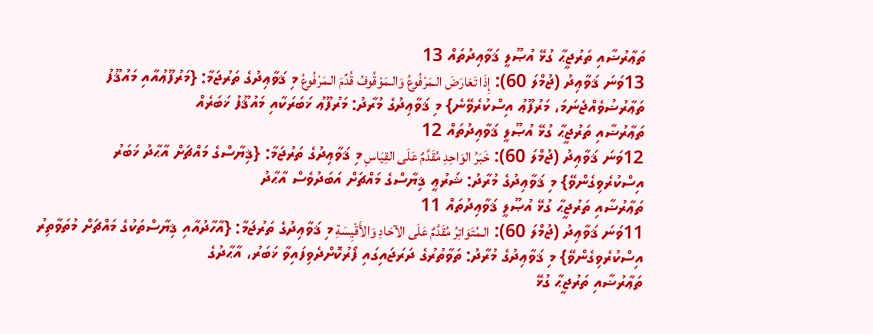ތަޢާރުޟާއި ތަރުޖީޙާ ގުޅޭ އުޞޫލީ ޤަވާޢިދުތައް 13
13ވަނަ ޤަވާޢިދު (ޖުމްލަ 60): إِذَا تَعَارَضَ الـمَرْفُوعُ وَالـمَوْقُوفُ قُدِّمَ الـمَرْفُوعُ މި ޤަވާޢިދުގެ ތަރުޖަމާ: {މަރުފޫޢުއާއި މައުޤޫފު ތަޢާރުޟުވެއްޖެނަމަ، މަރުފޫޢު އިސްކުރެވޭނެ} މި ޤަވާޢިދުގެ މުރާދު: މަރުފޫޢު ޚަބަރަކާއި މައުޤޫފު ޚަބަރެއް
ތަޢާރުޟާއި ތަރުޖީޙާ ގުޅޭ އުޞޫލީ ޤަވާޢިދުތައް 12
12ވަނަ ޤަވާޢިދު (ޖުމްލަ 60): خَبَرُ الوَاحِدِ مُقَدَّمٌ عَلَى القِيَاسِ މި ޤަވާޢިދުގެ ތަރުޖަމާ: {ޤިޔާސްގެ މައްޗަށް އާޙާދު ޚަބަރު އިސްކުރެވިގެންވޭ} މި ޤަވާޢިދުގެ މުރާދު: ޝަރުޢީ ޤިޔާސްގެ މައްޗަށް އަބަދުވެސް އާޙާދު
ތަޢާރުޟާއި ތަރުޖީޙާ ގުޅޭ އުޞޫލީ ޤަވާޢިދުތައް 11
11ވަނަ ޤަވާޢިދު (ޖުމްލަ 60): الـمُتَوَاتِرُ مُقَدَّمٌ عَلَى الآحَادِ وَالأَقْيِسَةِ މި ޤަވާޢިދުގެ ތަރުޖަމާ: {އާހާދުއާއި ޤިޔާސްތަކުގެ މައްޗަށް މުތަވާތިރު އިސްކުރެވިގެންވޭ} މި ޤަވާޢިދުގެ މުރާދު: ތަވާތުރުގެ ދަރަޖައިގައި ފޯރުކޮށްދެވިފައިވާ ޚަބަރު، އާޙާދުގެ
ތަޢާރުޟާއި ތަރުޖީޙާ ގުޅޭ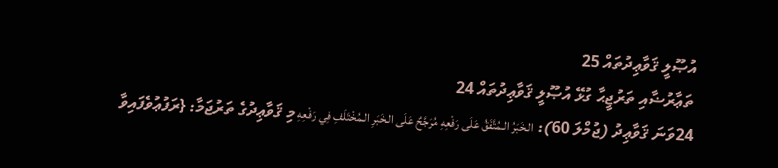އުޞޫލީ ޤަވާޢިދުތައް 25
ތަޢާރުޟާއި ތަރުޖީޙާ ގުޅޭ އުޞޫލީ ޤަވާޢިދުތައް 24
24ވަނަ ޤަވާޢިދު (ޖުމްލަ 60): الـخَبَرُ الـمُتَّفَقُ عَلَى رَفْعِهِ مُرَجَّحٌ عَلَى الـخَبَرِ الـمُخْتَلَفِ فِي رَفْعِهِ މި ޤަވާޢިދުގެ ތަރުޖަމާ: {ރަފުޢުވެފައިވާ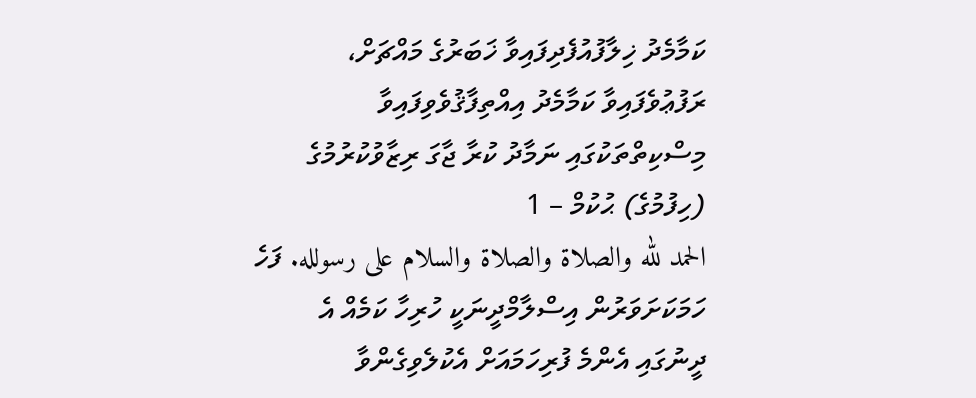ކަމާމެދު ޚިލާފުއުފެދިފައިވާ ޚަބަރުގެ މައްޗަށް، ރަފުޢުވެފައިވާ ކަމާމެދު އިއްތިފާޤުވެވިފައިވާ
މިސްކިތްތަކުގައި ނަމާދު ކުރާ ޖާގަ ރިޒާވުކުރުމުގެ (ހިފުމުގެ) ޙުކުމް – 1
الحمد لله والصلاة والصلاة والسلام على رسولله. ފަހެ ހަމަކަށަވަރުން އިސްލާމްދީނަކީ ހުރިހާ ކަމެއް އެ ދީނުގައި އެންމެ ފުރިހަމައަށް އެކުލެވިގެންވާ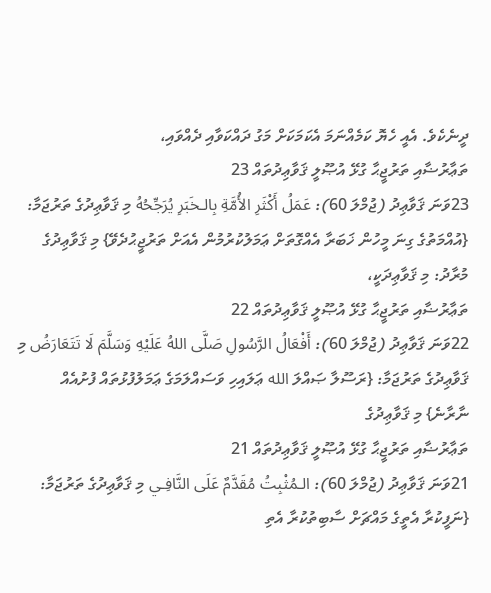ދީނެކެވެ. އެއީ ހެޔޮ ކަމެއްނަމަ އެކަމަކަށް މަގު ދައްކަވާއި ދެއްވައި،
ތަޢާރުޟާއި ތަރުޖީޙާ ގުޅޭ އުޞޫލީ ޤަވާޢިދުތައް 23
23ވަނަ ޤަވާޢިދު (ޖުމްލަ 60): عَمَلُ أَكْثَرِ الأُمَّةِ بِالـخَبَرِ يُرَجِّحُهُ މި ޤަވާޢިދުގެ ތަރުޖަމާ: {އުއްމަތުގެ ގިނަ މީހުން ޚަބަރާ އެއްގޮތަށް ޢަމަލުކުރުމުން އެއަށް ތަރުޖީޙުދެވޭ} މި ޤަވާޢިދުގެ މުރާދު: މި ޤަވާޢިދަކީ،
ތަޢާރުޟާއި ތަރުޖީޙާ ގުޅޭ އުޞޫލީ ޤަވާޢިދުތައް 22
22ވަނަ ޤަވާޢިދު (ޖުމްލަ 60): أَفْعَالُ الرَّسُولِ صَلَّى اللهُ عَلَيْهِ وَسَلَّمَ لَا تَتَعَارَضُ މި ޤަވާޢިދުގެ ތަރުޖަމާ: {ރަސޫލާ ޞައްލަ الله ޢަލައިހި ވަސައްލަމަގެ ޢަމަލުފުޅުތައް ފުށުއެއް ނާރާނެ} މި ޤަވާޢިދުގެ
ތަޢާރުޟާއި ތަރުޖީޙާ ގުޅޭ އުޞޫލީ ޤަވާޢިދުތައް 21
21ވަނަ ޤަވާޢިދު (ޖުމްލަ 60): الـمُثْبِتُ مُقَدَّمٌ عَلَى النَّافِـي މި ޤަވާޢިދުގެ ތަރުޖަމާ: {ނަފީކުރާ އެތީގެ މައްޗަށް ސާބިތުކުރާ އެތި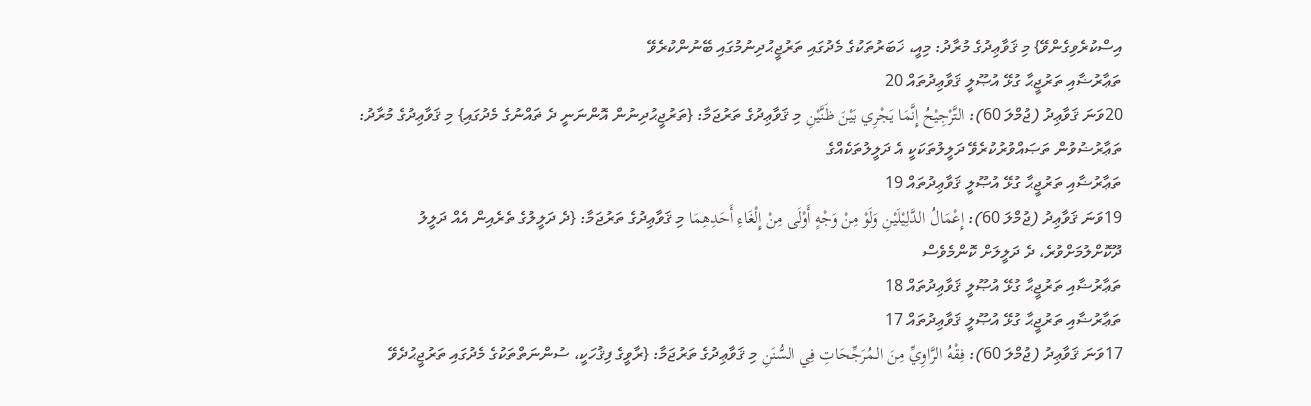އިސްކުރެވިގެންވޭ} މި ޤަވާޢިދުގެ މުރާދު: މިއީ، ޚަބަރުތަކުގެ މެދުގައި ތަރުޖީޙުދިނުމުގައި ބޭނުންކުރެވޭ
ތަޢާރުޟާއި ތަރުޖީޙާ ގުޅޭ އުޞޫލީ ޤަވާޢިދުތައް 20
20ވަނަ ޤަވާޢިދު (ޖުމްލަ 60): التَّرْجِيْحُ إِنَّمَا يَجْرِي بَيْنَ ظَنَّيْنِ މި ޤަވާޢިދުގެ ތަރުޖަމާ: {ތަރުޖީޙުދިނުން އޮންނަނީ ދެ ޡައްނުގެ މެދުގައި} މި ޤަވާޢިދުގެ މުރާދު: ތަޢާރުޟުވުން ތަޞައްވުރުކުރެވޭ ދަލީލުތަކަކީ އެ ދަލީލުތަކެއްގެ
ތަޢާރުޟާއި ތަރުޖީޙާ ގުޅޭ އުޞޫލީ ޤަވާޢިދުތައް 19
19ވަނަ ޤަވާޢިދު (ޖުމްލަ 60): إِعْمَالُ الدَّلِيْلَيْنِ وَلَوْ مِنْ وَجْهٍ أَوْلَى مِنْ إِلْغَاءِ أَحَدِهِمَا މި ޤަވާޢިދުގެ ތަރުޖަމާ: {ދެ ދަލީލުގެ ތެރެއިން އެއް ދަލީލު ދޫކޮށްލުމަށްވުރެ، ދެ ދަލީލަށް ކޮންމެވެސް
ތަޢާރުޟާއި ތަރުޖީޙާ ގުޅޭ އުޞޫލީ ޤަވާޢިދުތައް 18
ތަޢާރުޟާއި ތަރުޖީޙާ ގުޅޭ އުޞޫލީ ޤަވާޢިދުތައް 17
17ވަނަ ޤަވާޢިދު (ޖުމްލަ 60): فِقْهُ الرَّاوِيِّ مِنَ الـمُرَجِّحَاتِ فِي السُّنَنِ މި ޤަވާޢިދުގެ ތަރުޖަމާ: {ރާވީގެ ފިޤުހަކީ، ސުންނަތްތަކުގެ މެދުގައި ތަރުޖީޙުދެވޭ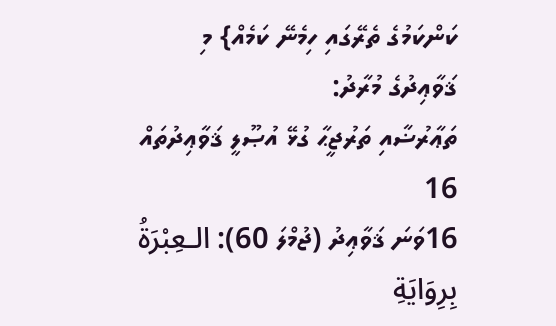ކަންކަމުގެ ތެރޭގައި ހިމެނޭ ކަމެއް} މި ޤަވާޢިދުގެ މުރާދު:
ތަޢާރުޟާއި ތަރުޖީޙާ ގުޅޭ އުޞޫލީ ޤަވާޢިދުތައް 16
16ވަނަ ޤަވާޢިދު (ޖުމްލަ 60): الـعِبْرَةُ بِرِوَايَةِ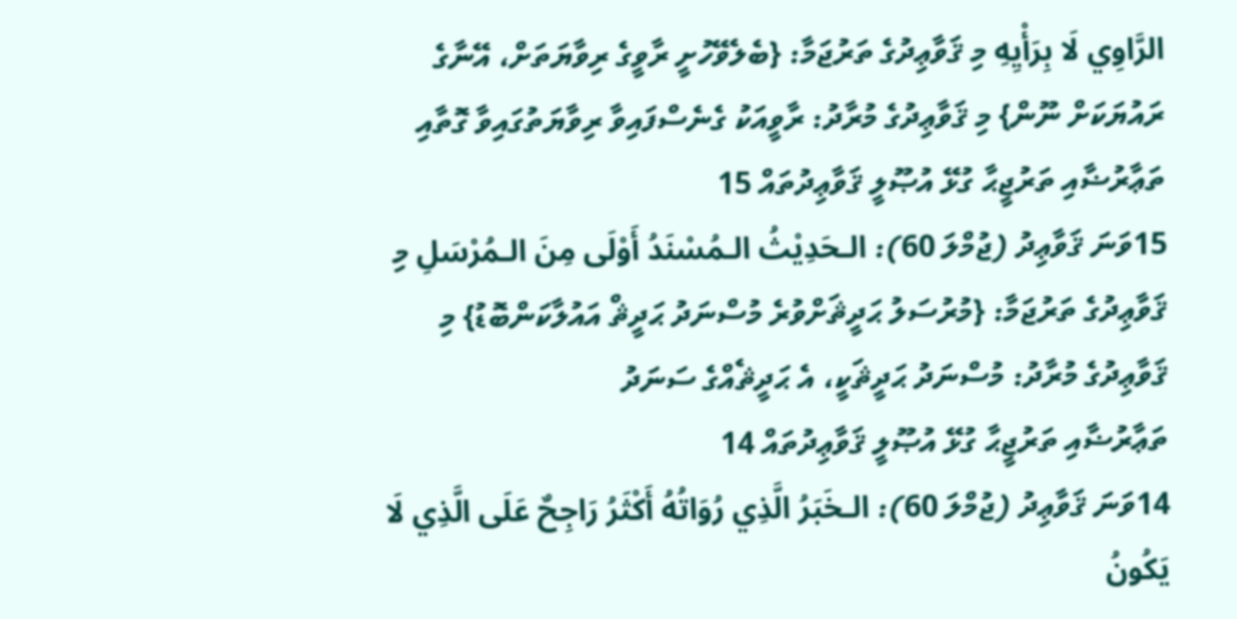الرَّاوِي لَا بِرَأْيِهِ މި ޤަވާޢިދުގެ ތަރުޖަމާ: {ބެލެވޭހުށީ ރާވީގެ ރިވާޔަތަށް، އޭނާގެ ރައުޔަކަށް ނޫން} މި ޤަވާޢިދުގެ މުރާދު: ރާވީއަކު ގެނެސްފައިވާ ރިވާޔަތުގައިވާ ގޮތާއި
ތަޢާރުޟާއި ތަރުޖީޙާ ގުޅޭ އުޞޫލީ ޤަވާޢިދުތައް 15
15ވަނަ ޤަވާޢިދު (ޖުމްލަ 60): الـحَدِيْثُ الـمُسْنَدُ أَوْلَى مِنَ الـمُرْسَلِ މި ޤަވާޢިދުގެ ތަރުޖަމާ: {މުރުސަލު ޙަދީޘަށްވުރެ މުސްނަދު ޙަދީޘް އައުލާކަންބޮޑު} މި ޤަވާޢިދުގެ މުރާދު: މުސްނަދު ޙަދީޘަކީ، އެ ޙަދީޘެއްގެ ސަނަދު
ތަޢާރުޟާއި ތަރުޖީޙާ ގުޅޭ އުޞޫލީ ޤަވާޢިދުތައް 14
14ވަނަ ޤަވާޢިދު (ޖުމްލަ 60): الـخَبَرُ الَّذِي رُوَاتُهُ أَكْثَرُ رَاجِحٌ عَلَى الَّذِي لَا يَكُونُ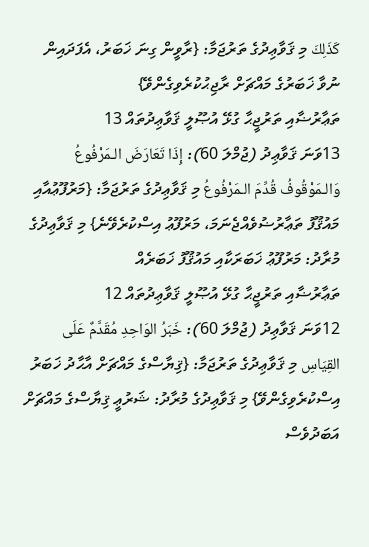كَذَلِكَ މި ޤަވާޢިދުގެ ތަރުޖަމާ: {ރާވީން ގިނަ ޚަބަރު، އެފަދައިން ނުވާ ޚަބަރުގެ މައްޗަށް ރާޖިޙުކުރެވިގެންވޭ}
ތަޢާރުޟާއި ތަރުޖީޙާ ގުޅޭ އުޞޫލީ ޤަވާޢިދުތައް 13
13ވަނަ ޤަވާޢިދު (ޖުމްލަ 60): إِذَا تَعَارَضَ الـمَرْفُوعُ وَالـمَوْقُوفُ قُدِّمَ الـمَرْفُوعُ މި ޤަވާޢިދުގެ ތަރުޖަމާ: {މަރުފޫޢުއާއި މައުޤޫފު ތަޢާރުޟުވެއްޖެނަމަ، މަރުފޫޢު އިސްކުރެވޭނެ} މި ޤަވާޢިދުގެ މުރާދު: މަރުފޫޢު ޚަބަރަކާއި މައުޤޫފު ޚަބަރެއް
ތަޢާރުޟާއި ތަރުޖީޙާ ގުޅޭ އުޞޫލީ ޤަވާޢިދުތައް 12
12ވަނަ ޤަވާޢިދު (ޖުމްލަ 60): خَبَرُ الوَاحِدِ مُقَدَّمٌ عَلَى القِيَاسِ މި ޤަވާޢިދުގެ ތަރުޖަމާ: {ޤިޔާސްގެ މައްޗަށް އާޙާދު ޚަބަރު އިސްކުރެވިގެންވޭ} މި ޤަވާޢިދުގެ މުރާދު: ޝަރުޢީ ޤިޔާސްގެ މައްޗަށް އަބަދުވެސް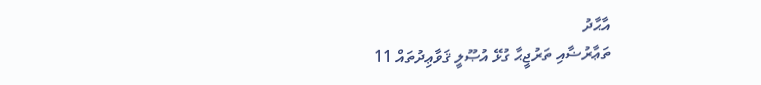އާޙާދު
ތަޢާރުޟާއި ތަރުޖީޙާ ގުޅޭ އުޞޫލީ ޤަވާޢިދުތައް 11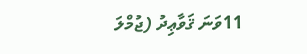11ވަނަ ޤަވާޢިދު (ޖުމްލަ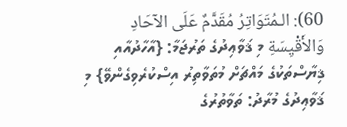60): الـمُتَوَاتِرُ مُقَدَّمٌ عَلَى الآحَادِ وَالأَقْيِسَةِ މި ޤަވާޢިދުގެ ތަރުޖަމާ: {އާހާދުއާއި ޤިޔާސްތަކުގެ މައްޗަށް މުތަވާތިރު އިސްކުރެވިގެންވޭ} މި ޤަވާޢިދުގެ މުރާދު: ތަވާތުރުގެ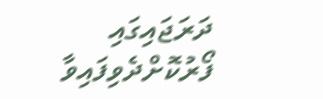ދަރަޖައިގައި ފޯރުކޮށްދެވިފައިވާ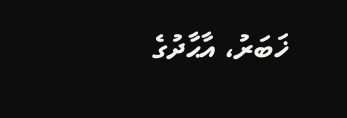ޚަބަރު، އާޙާދުގެ